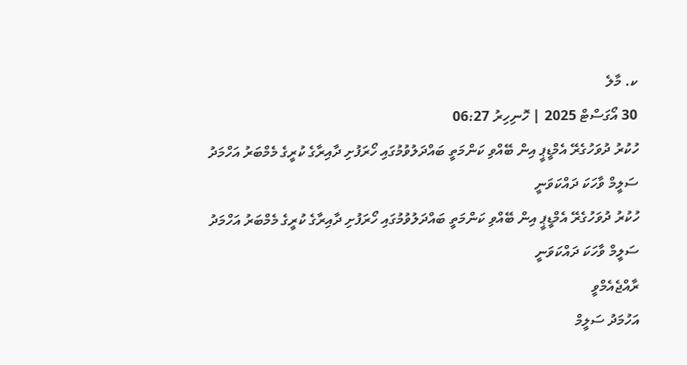ކ. މާލެ
30 އޯގަސްޓް 2025 | ހޮނިހިރު 06:27
ހުކުރު ދުވަހުގެރޭ އެމްޑީޕީ އިން ބޭއްވި ކަންމަތީ ބައްދަލުވުމުގައި ހޯރަފުށި ދާއިރާގެ ކުރީގެ މެމްބަރު އަހްމަދު ސަލީމް ވާހަކަ ދައްކަވަނީ
ހުކުރު ދުވަހުގެރޭ އެމްޑީޕީ އިން ބޭއްވި ކަންމަތީ ބައްދަލުވުމުގައި ހޯރަފުށި ދާއިރާގެ ކުރީގެ މެމްބަރު އަހްމަދު ސަލީމް ވާހަކަ ދައްކަވަނީ
ރާއްޖެއެމްވީ
އަހުމަދު ސަލީމް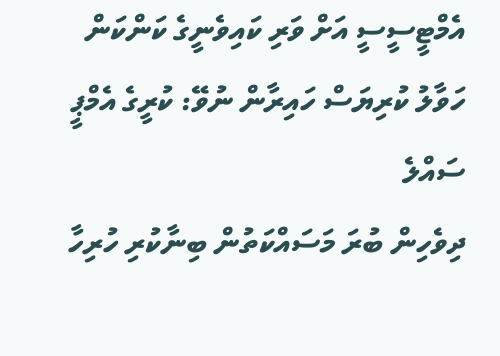އެމްޓީސީސީ އަށް ވަރި ކައިވެނީގެ ކަންކަން ހަވާލު ކުރިޔަސް ހައިރާން ނުވޭ: ކުރީގެ އެމްޕީ ސައްލެ
ދިވެހިން ބުރަ މަސައްކަތުން ބިނާކުރި ހުރިހާ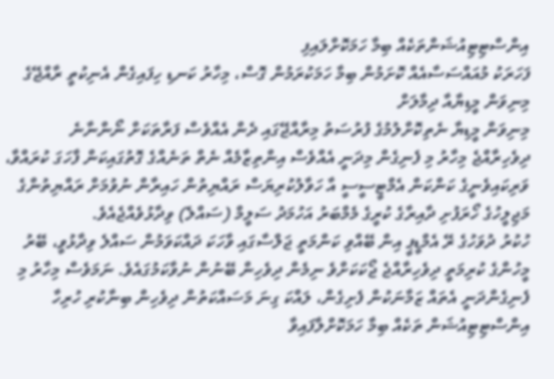އިންސްޓިޓިއުޝަންތަކެއް ބިމާ ހަމަކޮށްލައިފި
ފަހަރަކު މުއައްސަސާއެއް ކޮށަމުން ބިމާ ހަމަކުރަމުން ގޮސް، މިހާރު ކަނޑި ހިފައިގެން އެނިކުތީ ރާއްޖޭގެ މިނިވަން މީޑިޔާއާ ދިމާލަށް
މިނިވަން މީޑިޔާ ނެތިކޮށްލުމުގެ ފުރުސަތު މިރާއްޖޭގައި ދެން އެއްވެސް ފަރާތަކަށް ނޯންނާނެ
ދިވެހިރާއްޖެ މިހާރު މި ފެނިގެން މިދަނީ އެއްވެސް އިންތިޒާމެއް ނެތް ތަނެއްގެ ގޮތުގައިކަން ފާހަގަ ކުރައްވާ، ވަރިކައިވެނީގެ ކަންކަން އެމްޓީސީސީ އާ ހަވާލުކުރިޔަސް ރައްޔިތުން ހައިރާން ނުވުމަށް ރައްޔިތުންގެ މަޖިލީހުގެ ހޯރަފުށި ދާއިރާގެ ކުރީގެ މެމްބަރު އަހުމަދު ސަލީމް (ސައްލެ) ވިދާޅުވެއްޖެއެވެ.
ހުކުރު ދުވަހުގެ ރޭ އެމްޑީޕީ އިން ބޭއްވި ކަންމަތީ ޖަލްސާގައި ވާހަކަ ދައްކަވަމުން ސައްލެ ވިދާޅުވީ، ބޭރު މީހުންގެ ކުރިމަތީ ދިވެހިރާއްޖެ ޖޯކަކަށްވެ ނިމެން ދިވެހިން ބޭނުން ނުވާކަމުގައެވެ. ނަމަވެސް މިހާރު މި ފެނިގެންދަނީ އެތައް ޒަމާނަކުން ފެށިގެން، ލައްކަ ގިނަ މަސައްކަތުން ދިވެހިން ބިނާކުރި ހުރިހާ އިންސްޓިޓިއުޝަން ތަކެއް ބިމާ ހަމަކޮށްލާފައިވާ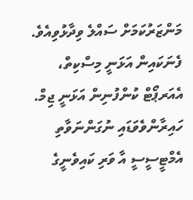މަންޒަރުކަމަށް ސައްލެ ވިދާޅުވިއެވެ.
ފެނަކައިން އަޅަނީ މިސްކިތް، އެއަރޕޯޓް ކުންފުނިން އަޅަނީ ޖިމް. ހައިރާންވެވަޑައި ނުގަންނަވާތި އެމްޓީސީސީ އާ ވަރި ކައިވެނީގެ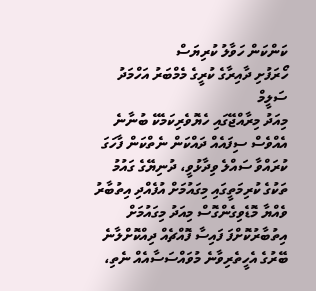ކަންކަން ހަވާލު ކުރިޔަސް
ހޯރަފުށި ދާއިރާގެ ކުރީގެ މެމްބަރު އަހްމަދު ސަލީމް
މިއަދު މިރާއްޖޭގައި ހެޔޮވެރިކަމެކޭ ބުނާނެ އެއްވެސް ސިފައެއް ދައްކަން ނެތްކަން ފާހަގަ ކުރައްވާ ސައްލެ ވިދާޅުވީ، ދުނިޔޭގެ ގައުމު ތަކުގެ ކުރިމަތީގައި މިގައުމަށް އުފެއްދި އިތުބާރު ވެއްޔާ މޮޑެވިގެންގޮސް މިއަދު މިގައުމަށް އިތުބާރުކޮށްފަ ފައިސާ ފޮއްޗެއް ދިއްކޮށްލާނެ ބޭރުގެ އެހީތެރިވާނެ މުވައްސަސާއެއް ނެތި،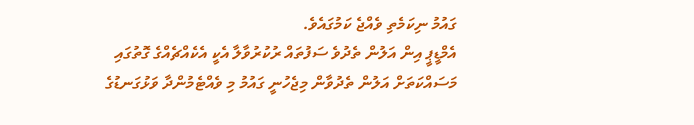ގައުމު ނިކަމެތި ވެއްޖެ ކަމުގައެވެ.
އެމްޑީޕީ އިން އަލުން ތެދުވެ ސަފުތައް ރުކުރުވާލާ އެކީ އެކެއްޗެއްގެ ގޮތުގައި މަސައްކަތަށް އަލުން ތެދުވާން މިޖެހުނީ ގައުމު މި ވެއްޓެމުންދާ ވަޅުގަނޑުގެ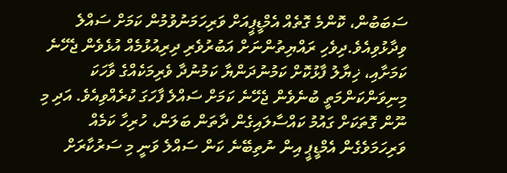ސަބަބުން، ކޮންމެ ގޮތެއް އެމްޑީޕީއަށް ވަރިހަމަނުވުމުން ކަމަށް ސައްލެ ވިދާޅުވިއެވެ.ދިވެހި ރައްޔިތުންނަށް އަބުރުވެރި ދިރިއުޅުމެއް އުޅެވެން ޖެހޭނެ ކަމަށާއި، ޚިޔާލު ފާޅުކޮށް ކަމުނުދަންޔާ ކަމުނުދާ ވެރިމަކެއްގެ ވާހަކަ މިނިވަންކަންމަތީ ބުނެވެން ޖެހޭނެ ކަމަށް ސައްލެ ފާހަގަ ކުރެއްވިއެވެ. އަދި މި ނޫން ގޮތަކަށް ގައުމު ކައްސާލައިގެން ދާތަން ބަލަން، ހުރިހާ ކަމެއް ވަރިހަމަވެގެން އެމްޑީޕީ އިން ނުތިބޭނެ ކަން ސައްލެ ވަނީ މި ސަރުކާރަށް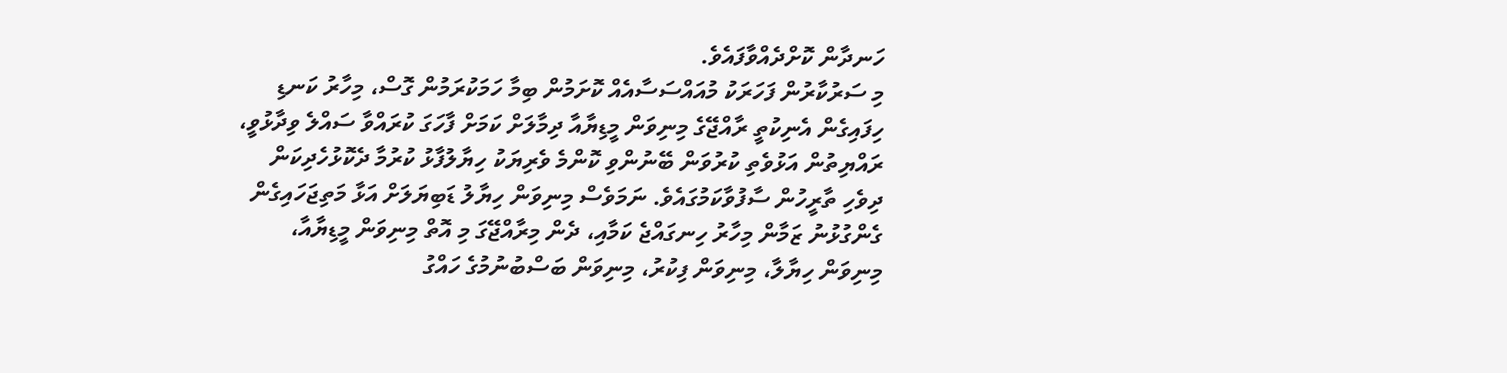ހަނދާން ކޮށްދެއްވާފައެވެ.
މި ސަރުކާރުން ފަހަރަކު މުއައްސަސާއެއް ކޮށަމުން ބިމާ ހަމަކުރަމުން ގޮސް، މިހާރު ކަނޑި ހިފައިގެން އެނިކުތީ ރާއްޖޭގެ މިނިވަން މީޑިޔާއާ ދިމާލަށް ކަމަށް ފާހަގަ ކުރައްވާ ސައްލެ ވިދާޅުވީ، ރައްޔިތުން އަޅުވެތި ކުރުވަން ބޭނުންވި ކޮންމެ ވެރިޔަކު ހިޔާލުފާޅު ކުރުމާ ދެކޮޅުހެދިކަން ދިވެހި ތާރީހުން ސާފުވާކަމުގައެވެ. ނަމަވެސް މިނިވަން ހިޔާލު ޑަބިޔަލަށް އަޅާ މަތިޖަހައިގެން ގެންގުޅުނު ޒަމާން މިހާރު ހިނގައްޖެ ކަމާއި، ދެން މިރާއްޖޭގަ މި އޮތް މިނިވަން މީޑިޔާއާ، މިނިވަން ހިޔާލާ، މިނިވަން ފިކުރު، މިނިވަން ބަސްބުނުމުގެ ހައްގު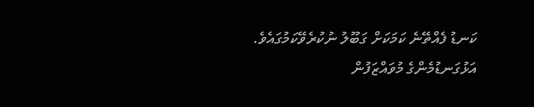ކަނޑު ފެއްތޭނެ ކަމަކަށް ގަބޫލު ނުކުރެވޭކަމުގައެވެ.
އަޅުގަނޑުމެންގެ މުވައްޒަފުން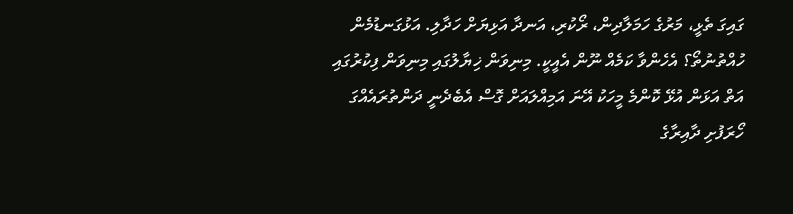ގައިގަ ތެޅީ، މަރުގެ ހަމަލާދިން، ރޯކުރި، އަނދާ އަޅިޔަށް ހަދާލި. އަޅުގަނޑުމެން ހުއްތުނުތޯ؟ އެހެންވާ ކަމެއް ނޫން އެއީކީ. މިނިވަން ޚިޔާލުގައި މިނިވަން ފިކުރުގައި އަތް އަޅަން އުޅޭ ކޮންމެ މީހަކު އޭނަ އަމިއްލައަށް ގޮސް އެބެދެނީ ދަންތުރައެއްގަ
ހޯރަފުށި ދާއިރާގެ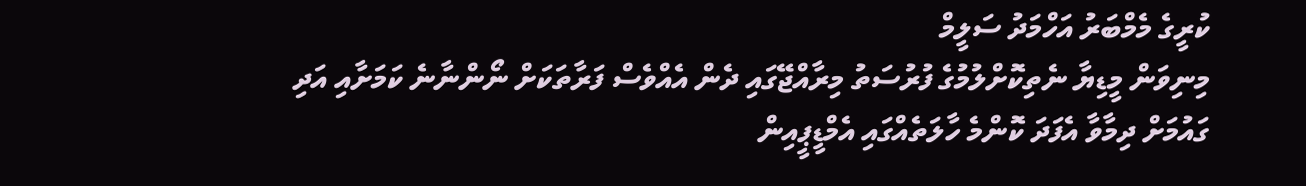ކުރީގެ މެމްބަރު އަހްމަދު ސަލީމް
މިނިވަން މީޑިޔާ ނެތިކޮށްލުމުގެ ފުރުސަތު މިރާއްޖޭގައި ދެން އެއްވެސް ފަރާތަކަށް ނޯންނާނެ ކަމަށާއި އަދި ގައުމަށް ދިމާވާ އެފަދަ ކޮންމެ ހާލަތެއްގައި އެމްޑީޕީއިން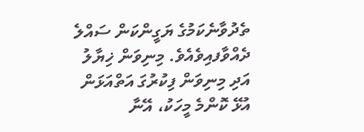ތެދުވާނެކަމުގެ ޔަގީންކަން ސައްލެ ދެއްވާފއިވެއެވެ. މިނިވަން ޚިޔާލު އަދި މިނިވަން ފިކުރުގަ އަތްއަޅަން އުޅޭ ކޮންމެ މީހަކު، އޭނާ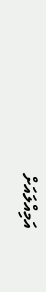އަމިއްލައަށް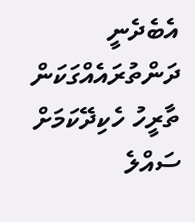އެބެދެނީ ދަންތުރައެއްގަކަން ތާރީހު ހެކިދޭކަމަށް ސައްލެ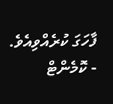ފާހަގަ ކުރެއްވިއެވެ.
- ކޮމެންޓް